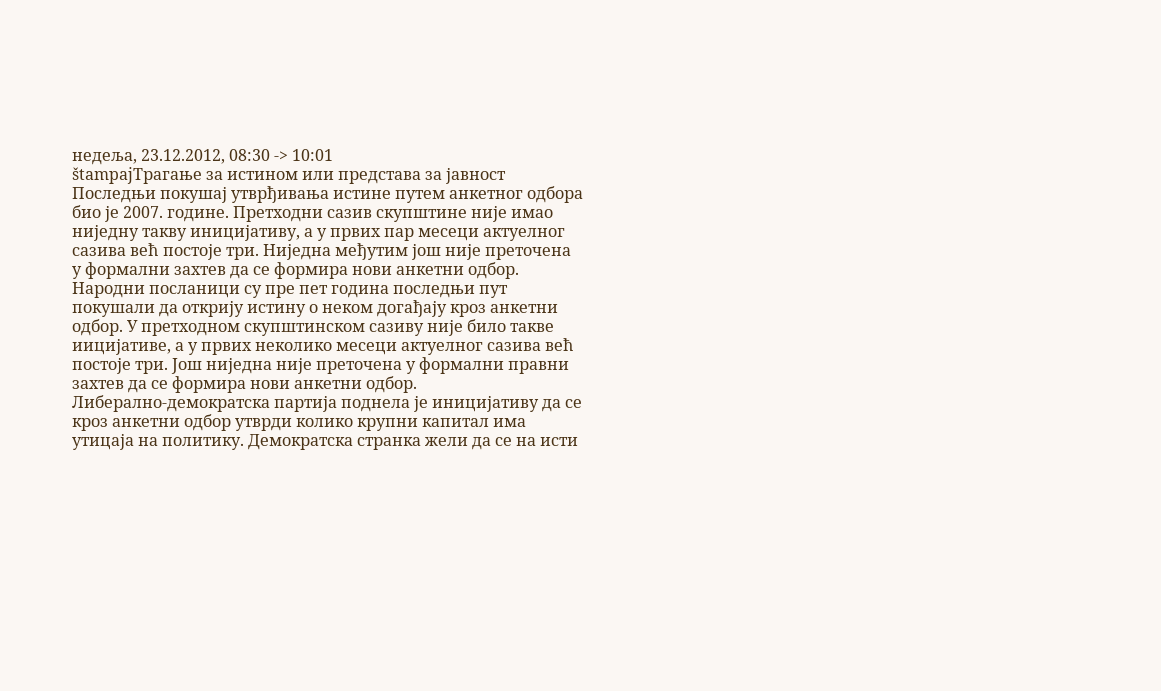недеља, 23.12.2012, 08:30 -> 10:01
štampajТрагање за истином или представа за јавност
Последњи покушај утврђивања истине путем анкетног одбора био је 2007. године. Претходни сазив скупштине није имао ниједну такву иницијативу, а у првих пар месеци актуелног сазива већ постоје три. Ниједна међутим још није преточена у формални захтев да се формира нови анкетни одбор.
Народни посланици су пре пет година последњи пут покушали да открију истину о неком догађају кроз анкетни одбор. У претходном скупштинском сазиву није било такве иицијативе, а у првих неколико месеци актуелног сазива већ постоје три. Још ниједна није преточена у формални правни захтев да се формира нови анкетни одбор.
Либерално-демократска партија поднела је иницијативу да се кроз анкетни одбор утврди колико крупни капитал има утицаја на политику. Демократска странка жели да се на исти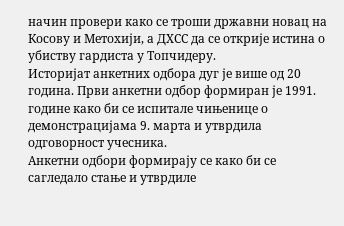начин провери како се троши државни новац на Косову и Метохији, а ДХСС да се открије истина о убиству гардиста у Топчидеру.
Историјат анкетних одбора дуг је више од 20 година. Први анкетни одбор формиран је 1991. године како би се испитале чињенице о демонстрацијама 9. марта и утврдила одговорност учесника.
Анкетни одбори формирају се како би се сагледало стање и утврдиле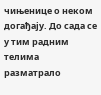чињенице о неком догађају. До сада се у тим радним телима разматрало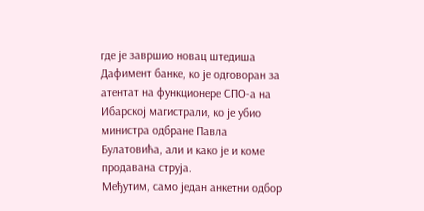где је завршио новац штедиша Дафимент банке, ко је одговоран за атентат на функционере СПО-а на Ибарској магистрали, ко је убио министра одбране Павла Булатовића, али и како је и коме продавана струја.
Међутим, само један анкетни одбор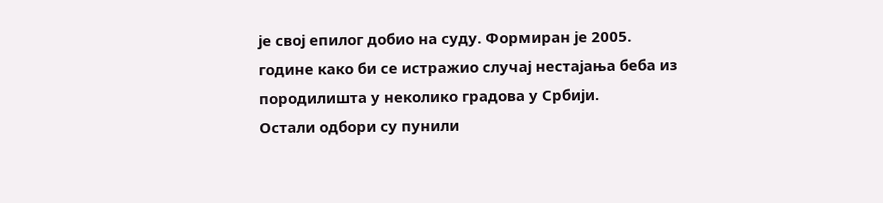је свој епилог добио на суду. Формиран је 2005. године како би се истражио случај нестајања беба из породилишта у неколико градова у Србији.
Остали одбори су пунили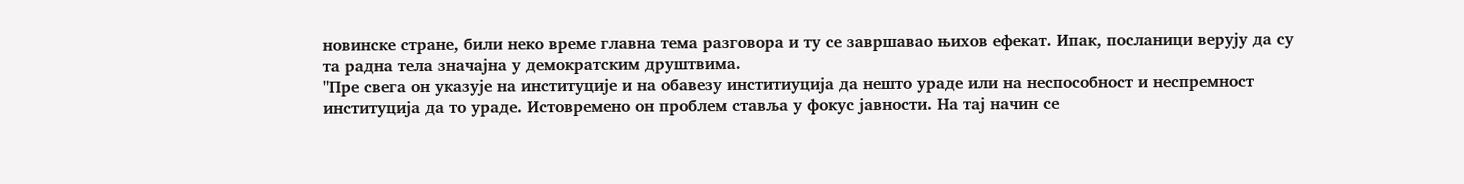новинске стране, били неко време главна тема разговора и ту се завршавао њихов ефекат. Ипак, посланици верују да су та радна тела значајна у демократским друштвима.
"Пре свега он указује на институције и на обавезу инститиуција да нешто ураде или на неспособност и неспремност институција да то ураде. Истовремено он проблем ставља у фокус јавности. На тај начин се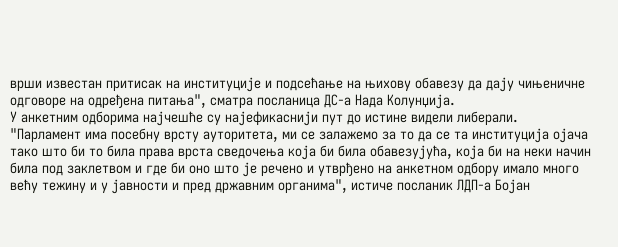врши известан притисак на институције и подсећање на њихову обавезу да дају чињеничне одговоре на одређена питања", сматра посланица ДС-а Нада Колунџија.
У анкетним одборима најчешће су најефикаснији пут до истине видели либерали.
"Парламент има посебну врсту ауторитета, ми се залажемо за то да се та институција ојача тако што би то била права врста сведочења која би била обавезујућа, која би на неки начин била под заклетвом и где би оно што је речено и утврђено на анкетном одбору имало много већу тежину и у јавности и пред државним органима", истиче посланик ЛДП-а Бојан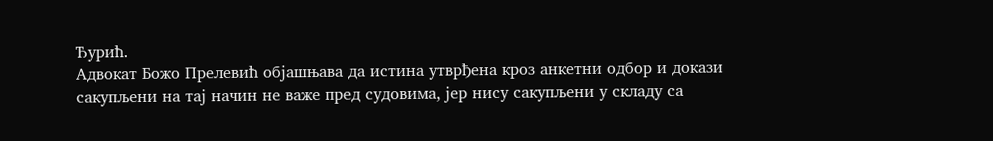Ђурић.
Адвокат Божо Прелевић објашњава да истина утврђена кроз анкетни одбор и докази сакупљени на тај начин не важе пред судовима, јер нису сакупљени у складу са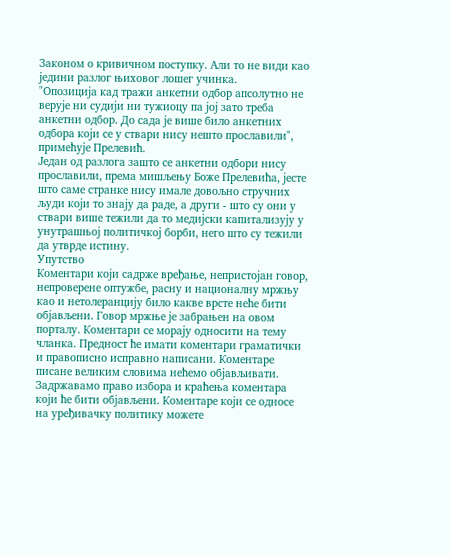Законом о кривичном поступку. Али то не види као једини разлог њиховог лошег учинка.
"Опозиција кад тражи анкетни одбор апсолутно не верује ни судији ни тужиоцу па јој зато треба анкетни одбор. До сада је више било анкетних одбора који се у ствари нису нешто прославили", примећује Прелевић.
Један од разлога зашто се анкетни одбори нису прославили, према мишљењу Боже Прелевића, јесте што саме странке нису имале довољно стручних људи који то знају да раде, а други - што су они у ствари више тежили да то медијски капитализују у унутрашњој политичкој борби, него што су тежили да утврде истину.
Упутство
Коментари који садрже вређање, непристојан говор, непроверене оптужбе, расну и националну мржњу као и нетолеранцију било какве врсте неће бити објављени. Говор мржње је забрањен на овом порталу. Коментари се морају односити на тему чланка. Предност ће имати коментари граматички и правописно исправно написани. Коментаре писане великим словима нећемо објављивати. Задржавамо право избора и краћења коментара који ће бити објављени. Коментаре који се односе на уређивачку политику можете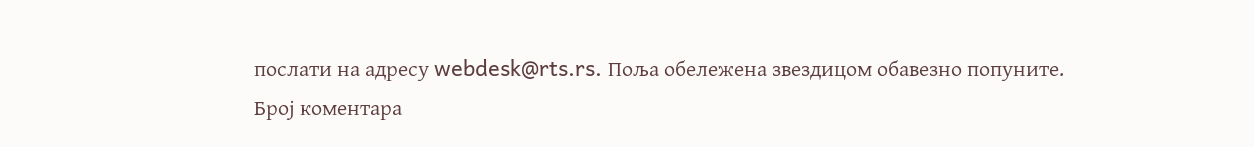послати на адресу webdesk@rts.rs. Поља обележена звездицом обавезно попуните.
Број коментара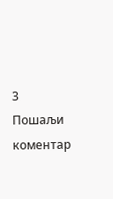3
Пошаљи коментар